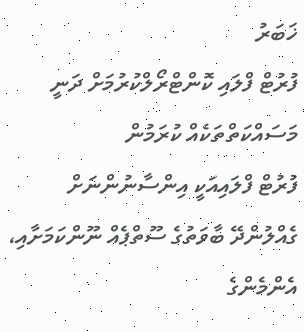ޚަބަރު
ފުރުޓް ފްލައި ކޮންޓްރޯލްކުރުމަށް ދަނީ މަސައްކަތްތަކެއް ކުރަމުން
ފުރުޓް ފްލައިއަކީ އިންސާނުންނަށް ގެއްލުންދޭ ބާވަތުގެ ސޫތްޕެއް ނޫންކަމަށާއި، އެންމެންގެ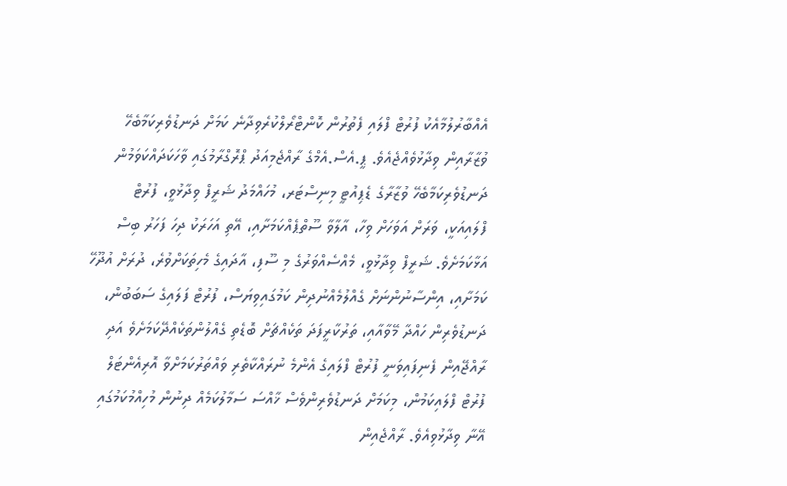އެއްބާރުލުމާއެކު ފުރުޓް ފްލައި ފެތުރުން ކޮންޓްރޯލްކުރެވިދާނެ ކަމަށް ދަނޑުވެރިކަމާބެހޭ ވުޒާރާއިން ވިދާޅުވެއްޖެއެވެ. ޕީ.އެސް.އެމްގެ ރާއްޖެމިއަދު ޕްރޮގްރާމުގައި ވާހަކަދައްކަވަމުން ދަނޑުވެރިކަމާބެހޭ ވުޒާރާގެ ޑެޕިއުޓީ މިނިސްޓަރ، މުހައްމަދު ޝަރީފް ވިދާޅުވީ، ފުރުޓް ފްލައިއަކީ، ވަރަށް އަވަހަށް ވިހާ، އާލާވާ ސޫތްޕެއްކަމަށާއި، އޭތި އަހަރަކު ދިހަ ފަހަރު ބިސް އަޅާކަމަށެވެ. ޝަރީފް ވިދާޅުވީ، މެއްސެއްވަރުގެ މި ސޫފި، އާދައިގެ މެހިތަކަށްވުރެ، ދުރަށް އުދޫހޭ ކަމަށާއި، އިންސާނުންނަށް ގެއްލުމެއްނުދިން ކަމުގައިވިޔަސް، ފުރުޓް ފަލައިގެ ސަބަބުން، ދަނޑުވެރިން ހައްދާ މޭވާއާއި، ތަރުކާރީފަދަ ތަކެއްޗަށް ބޮޑެތި ގެއްލުންތަކެއްދޭކަމަށެވެ އަދި ރާއްޖޭއިން ފެނިފައިވަނީ ފުރުޓް ފްލައިގެ އެންމެ ނުރައްކާތެރި ވައްތަރުކަމަށްވާ އޮރިއެންޓަލް ފުރުޓް ފްލައިކަމުން، މިކަމަށް ދަނޑުވެރިންވެސް ޚާއްސަ ސަމާލުކަމެއް ދިނުން މުހިއްމުކަމުގައި އޭނާ ވިދާޅުވިއެވެ. ރާއްޖެއިން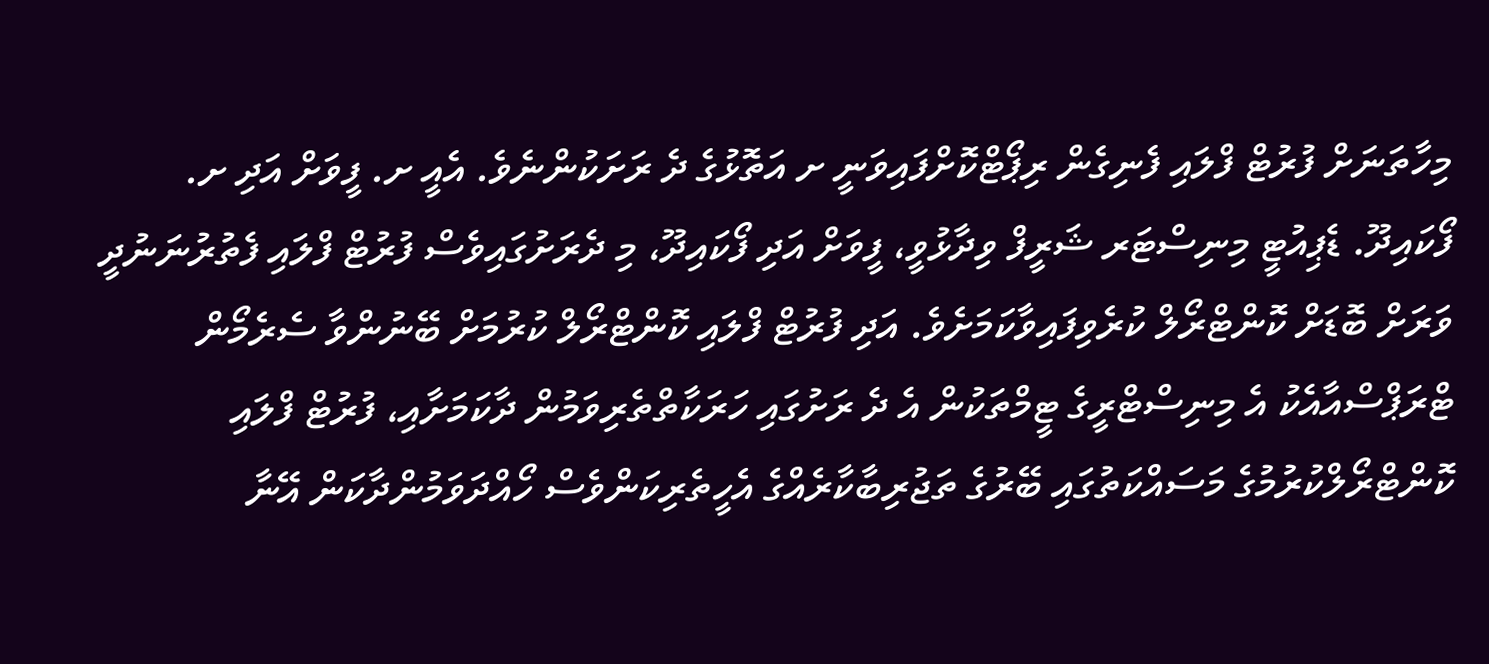މިހާތަނަށް ފުރުޓް ފްލައި ފެނިގެން ރިޕޯޓްކޮށްފައިވަނީ ށ އަތޮޅުގެ ދެ ރަށަކުންނެވެ. އެއީ ށ. ފީވަށް އަދި ށ. ފޯކައިދޫ. ޑެޕިއުޓީ މިނިސްޓަރ ޝަރީފް ވިދާޅުވީ، ފީވަށް އަދި ފޯކައިދޫ، މި ދެރަށުގައިވެސް ފުރުޓް ފްލައި ފެތުރުނަނުދީ ވަރަށް ބޮޑަށް ކޮންޓްރޯލް ކުރެވިފައިވާކަމަށެވެ. އަދި ފުރުޓް ފްލައި ކޮންޓްރޯލް ކުރުމަށް ބޭނުންވާ ސެރެމޯން ޓްރަޕްސްއާއެކު އެ މިނިސްޓްރީގެ ޓީމްތަކުން އެ ދެ ރަށުގައި ހަރަކާތްތެރިވަމުން ދާކަމަށާއި، ފުރުޓް ފްލައި ކޮންޓްރޯލްކުރުމުގެ މަސައްކަތުގައި ބޭރުގެ ތަޖުރިބާކާރެއްގެ އެހީތެރިކަންވެސް ހޯއްދަވަމުންދާކަން އޭނާ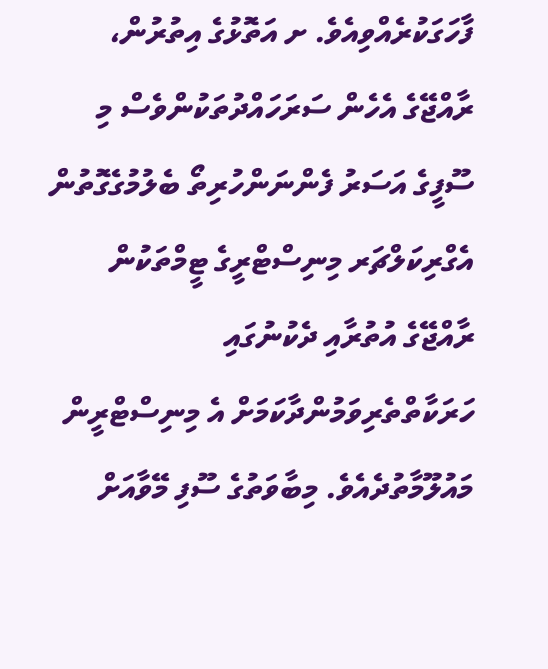ފާހަގަކުރެއްވިއެވެ. ށ އަތޮޅުގެ އިތުރުން، ރާއްޖޭގެ އެހެން ސަރަހައްދުތަކުންވެސް މި ސޫފީގެ އަސަރު ފެންނަންހުރިތޯ ބެލުމުގެގޮތުން އެގްރިކަލްޗަރ މިނިސްޓްރީގެ ޓީމްތަކުން ރާއްޖޭގެ އުތުރާއި ދެކުނުގައި ހަރަކާތްތެރިވަމުންދާކަމަށް އެ މިނިސްޓްރީން މައުލޫމާތުދެއެވެ. މިބާވަތުގެ ސޫފި މޭވާއަށް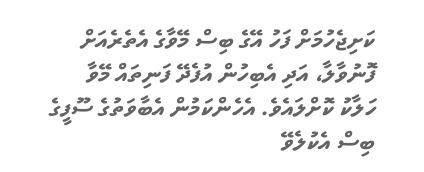ކަށިޖެހުމަށް ފަހު އޭގެ ބިސް މޭވާގެ އެތެރެއަށް ފޮނުވާލާ، އަދި އެބިހުން އުފެދޭ ފަނިތައް މޭވާ ހަލާކު ކޮށްލައެވެ. އެހެންކަމުން އެބާވަތުގެ ސޫފީގެ ބިސް އެކުލެވޭ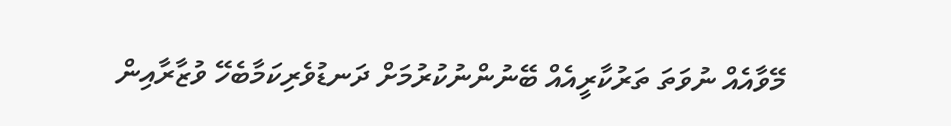މޭވާއެއް ނުވަތަ ތަރުކާރީއެއް ބޭނުންނުކުރުމަށް ދަނޑުވެރިކަމާބެހޭ ވުޒާރާއިން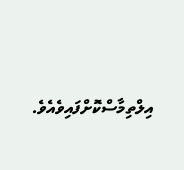އިލްތިމާސްކޮށްފައިވެއެވެ.